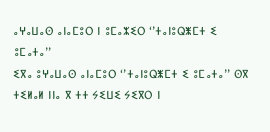ⴰⵖⴰⵡⴰⵙ ⴰⵏⴰⵎⵓⵔ ⵏ ⵓⵎⴰⵣⵉⵔ ‘’ⵜⴰⵏⵓⵕⵥⵎⵜ ⵉ ⵓⵎⴰⵜⴰ’’
ⵉⴳⴰ ⵓⵖⴰⵡⴰⵙ ⴰⵏⴰⵎⵓⵔ ‘’ⵜⴰⵏⵓⵕⵥⵎⵜ ⵉ ⵓⵎⴰⵜⴰ’’ ⵙⴳ ⵜⵉⵍⴰⵍ ⵏⵏⴰ ⴳ ⵜⵜ ⵢⵉⵡⵉ ⵢⵉⴳⵔ ⵏ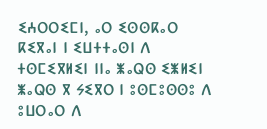ⵉⵄⵔⵔⵉⵎⵏ, ⴰⵔ ⵉⵙⵙⴽⴰⵔ ⴽⵉⴳⴰⵏ ⵏ ⵉⵡⵜⵜⴰⵙⵏ ⴷ ⵜⵙⵎⵉⴳⵍⵉⵏ ⵏⵏⴰ ⵥⴰⵕⵙ ⵉⵥⵍⵉⵏ ⵥⴰⵕⵙ ⴳ ⵢⵉⴳⵔ ⵏ ⵓⵙⵎⵓⵙⵙⵓ ⴷ ⵓⵡⵔⴰⵔ ⴷ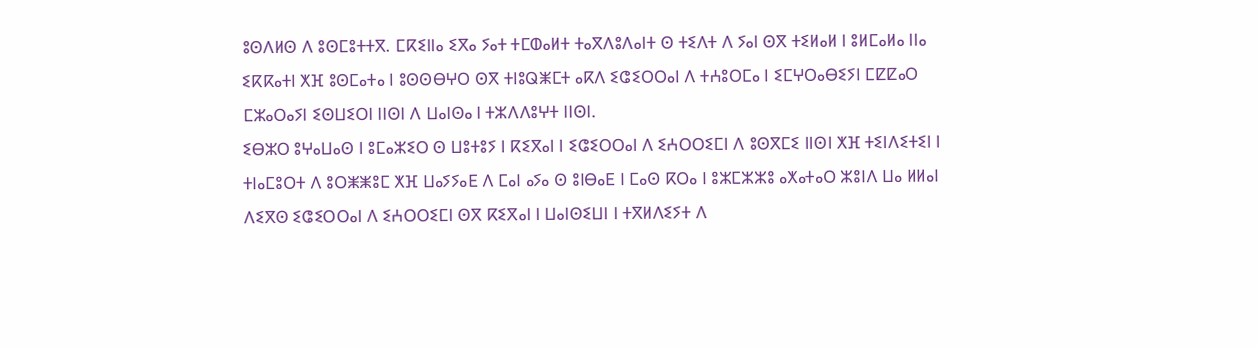ⵓⵙⴷⵍⵙ ⴷ ⵓⵙⵎⵓⵜⵜⴳ. ⵎⴽⵉⵏⵏⴰ ⵉⴳⴰ ⵢⴰⵜ ⵜⵎⵀⴰⵍⵜ ⵜⴰⴳⴷⵓⴷⴰⵏⵜ ⵙ ⵜⵉⴷⵜ ⴷ ⵢⴰⵏ ⵙⴳ ⵜⵉⵍⴰⵍ ⵏ ⵓⵍⵎⴰⵍⴰ ⵏⵏⴰ ⵉⴽⴽⴰⵜⵏ ⵅⴼ ⵓⵙⵎⴰⵜⴰ ⵏ ⵓⵙⵙⴱⵖⵔ ⵙⴳ ⵜⵏⵓⵕⵥⵎⵜ ⴰⴽⴷ ⵉⵛⵉⵔⵔⴰⵏ ⴷ ⵜⵄⵓⵔⵎⴰ ⵏ ⵉⵎⵖⵔⴰⴱⵉⵢⵏ ⵎⵇⵇⴰⵔ ⵎⵣⴰⵔⴰⵢⵏ ⵉⵙⵡⵉⵔⵏ ⵏⵏⵙⵏ ⴷ ⵡⴰⵏⵙⴰ ⵏ ⵜⵣⴷⴷⵓⵖⵜ ⵏⵏⵙⵏ.
ⵉⴱⵣⵔ ⵓⵖⴰⵡⴰⵙ ⵏ ⵓⵎⴰⵣⵉⵔ ⵙ ⵡⵓⵜⵓⵢ ⵏ ⴽⵉⴳⴰⵏ ⵏ ⵉⵛⵉⵔⵔⴰⵏ ⴷ ⵉⵄⵔⵔⵉⵎⵏ ⴷ ⵓⵙⴳⵎⵉ ⵏⵏⵙⵏ ⵅⴼ ⵜⵉⵏⴷⵉⵜⵉⵏ ⵏ ⵜⵏⴰⵎⵓⵔⵜ ⴷ ⵓⵔⵥⵥⵓⵎ ⵅⴼ ⵡⴰⵢⵢⴰⴹ ⴷ ⵎⴰⵏ ⴰⵢⴰ ⵙ ⵓⵏⴱⴰⴹ ⵏ ⵎⴰⵙ ⴽⵔⴰ ⵏ ⵓⵣⵎⵣⵣⵓ ⴰⵅⴰⵜⴰⵔ ⵣⵓⵏⴷ ⵡⴰ ⵍⵍⴰⵏ ⴷⵉⴳⵙ ⵉⵛⵉⵔⵔⴰⵏ ⴷ ⵉⵄⵔⵔⵉⵎⵏ ⵙⴳ ⴽⵉⴳⴰⵏ ⵏ ⵡⴰⵏⵙⵉⵡⵏ ⵏ ⵜⴳⵍⴷⵉⵢⵜ ⴷ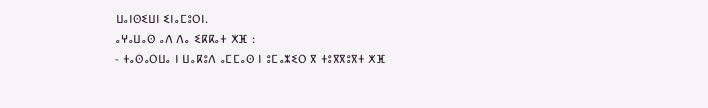ⵡⴰⵏⵙⵉⵡⵏ ⵉⵏⴰⵎⵓⵔⵏ.
ⴰⵖⴰⵡⴰⵙ ⴰⴷ ⴷⴰ ⵉⴽⴽⴰⵜ ⵅⴼ :
- ⵜⴰⵙⴰⵔⵡⴰ ⵏ ⵡⴰⴽⵓⴷ ⴰⵎⵎⴰⵙ ⵏ ⵓⵎⴰⵣⵉⵔ ⴳ ⵜⵓⴳⴳⵓⴳⵜ ⵅⴼ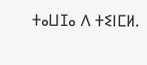ⵜⴰⵡⵊⴰ ⴷ ⵜⵉⵏⵎⵍ.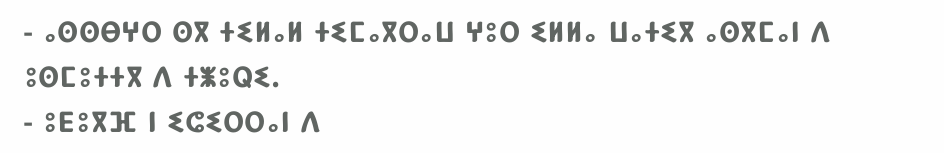- ⴰⵙⵙⴱⵖⵔ ⵙⴳ ⵜⵉⵍⴰⵍ ⵜⵉⵎⴰⴳⵔⴰⵡ ⵖⵓⵔ ⵉⵍⵍⴰ ⵡⴰⵜⵉⴳ ⴰⵙⴳⵎⴰⵏ ⴷ ⵓⵙⵎⵓⵜⵜⴳ ⴷ ⵜⵥⵓⵕⵉ.
- ⵓⴹⵓⴳⴼ ⵏ ⵉⵛⵉⵔⵔⴰⵏ ⴷ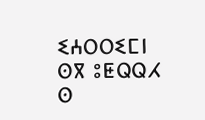ⵉⵄⵔⵔⵉⵎⵏ ⵙⴳ ⵓⵟⵕⵕⵃ ⵙ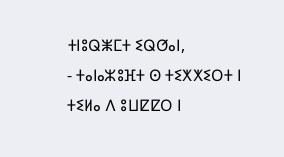ⵜⵏⵓⵕⵥⵎⵜ ⵉⵕⵚⴰⵏ,
- ⵜⴰⵏⴰⵣⵓⴼⵜ ⵙ ⵜⵉⵅⵅⵉⵔⵜ ⵏ ⵜⵉⵍⴰ ⴷ ⵓⵡⵇⵇⵔ ⵏ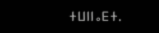ⵜⵡⵏⵏⴰⴹⵜ.